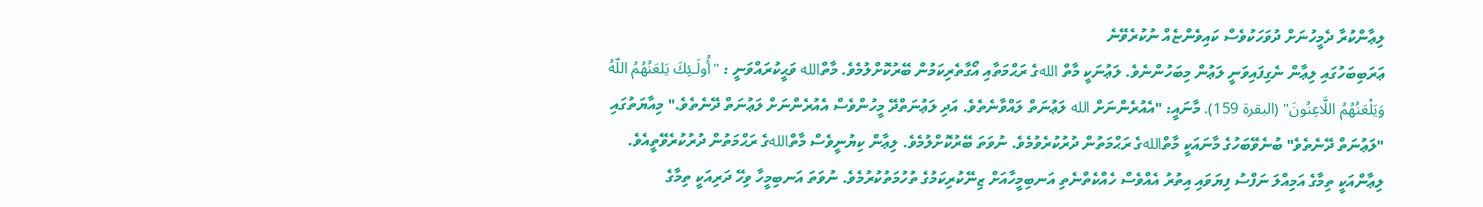ލިޢާންކުރާ ދެމީހުނަށް ދުވަހަކުވެސް ކައިވެންޏެއް ނުކުރެވޭނެ
ޢަރަބިބަހުގައި ލިޢާން ނެގިފައިވަނީ ލަޢުން މިބަހުންނެވެ. ލަޢުނަކީ މާތް اللهގެ ރަޙްމަތާއި އޯގާތެރިކަމުން ބޭރުކޮށްލުމެވެ. މާތްالله ވަޙީކުރައްވަނީ : "أُولَـئِكَ يَلعَنُهُمُ اللّهُ وَيَلْعَنُهُمُ اللَّاعِنُونَ" (البقرة 159). މާނައީ: "އެއުރެންނަށް الله ލަޢުނަތް ލައްވާނެތެވެ. އަދި ލަޢުނަތްދޭ މީހުންވެސް އެއުރެންނަށް ލަޢުނަތް ދޭނެތެވެ." މިއާޔަތުގައި "ލަޢުނަތް ދޭނެތެވެ" ބުނެވޭބަހުގެ މާނައަކީ މާތްاللهގެ ރަޙްމަތުން ދުރުކުރެވުމެވެ. ނުވަތަ ބޭރުކޮށްލުމެވެ. ލިޢާން ކިޔުނީވެސް މާތްاللهގެ ރަޙްމަތުން ދުރުކުރެވޭތީއެވެ.
ލިޢާންއަކީ ތިމާގެ އަމިއްލަ ނަފްސު ފިޔަވައި އިތުރު އެއްވެސް ހެއްކެތްނެތި އަނބިމީހާއަށް ޒިނޭކުރިކަމުގެ ތުހުމަތުކުރުމެވެ. ނުވަތަ އަނބިމީހާ ވިހޭ ދަރިއަކީ ތިމާގެ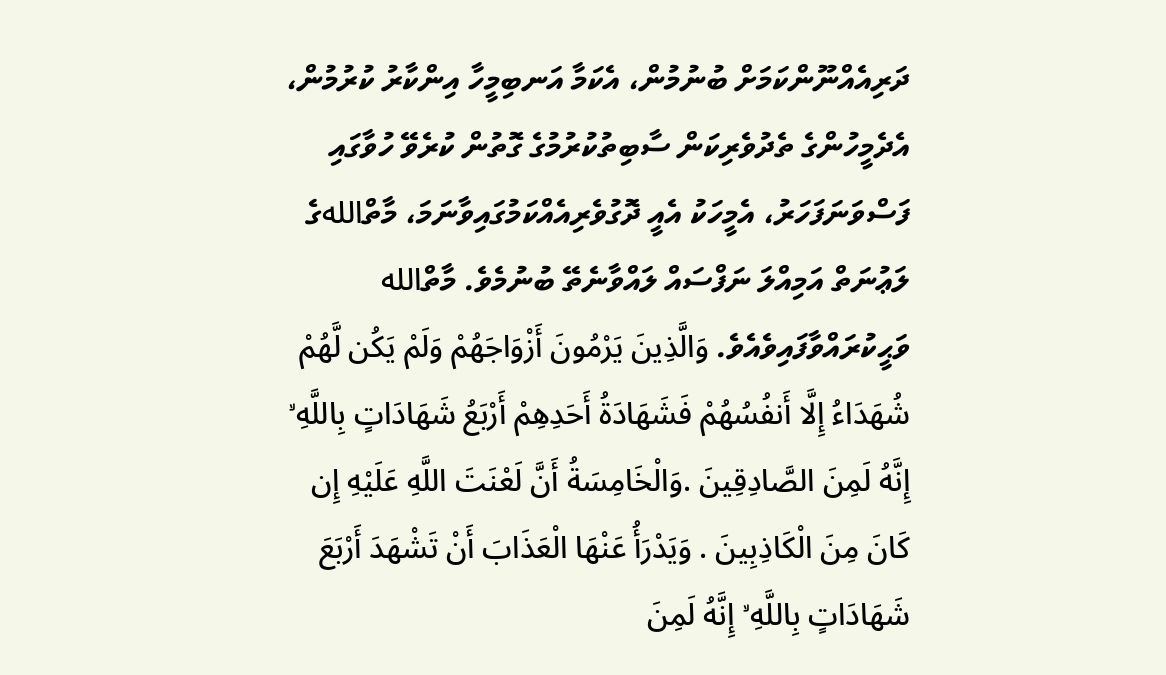ދަރިއެއްނޫންކަމަށް ބުނުމުން، އެކަމާ އަނބިމީހާ އިންކާރު ކުރުމުން، އެދެމީހުންގެ ތެދުވެރިކަން ސާބިތުކުރުމުގެ ގޮތުން ކުރެވޭ ހުވާގައި ފަސްވަނަފަހަރު، އެމީހަކު އެއީ ދޮގުވެރިއެއްކަމުގައިވާނަމަ، މާތްاللهގެ ލަޢުނަތް އަމިއްލަ ނަފްސައް ލައްވާނެތޭ ބުނުމެވެ. މާތްالله ވަޙީކުރައްވާފައިވެއެވެ. وَالَّذِينَ يَرْمُونَ أَزْوَاجَهُمْ وَلَمْ يَكُن لَّهُمْ شُهَدَاءُ إِلَّا أَنفُسُهُمْ فَشَهَادَةُ أَحَدِهِمْ أَرْبَعُ شَهَادَاتٍ بِاللَّهِ ۙ إِنَّهُ لَمِنَ الصَّادِقِينَ .وَالْخَامِسَةُ أَنَّ لَعْنَتَ اللَّهِ عَلَيْهِ إِن كَانَ مِنَ الْكَاذِبِينَ . وَيَدْرَأُ عَنْهَا الْعَذَابَ أَنْ تَشْهَدَ أَرْبَعَ شَهَادَاتٍ بِاللَّهِ ۙ إِنَّهُ لَمِنَ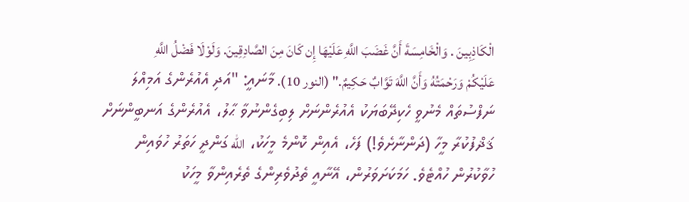الْكَاذِبِينَ . وَالْخَامِسَةَ أَنَّ غَضَبَ اللَّهِ عَلَيْهَا إِن كَانَ مِنَ الصَّادِقِينَ. وَلَوْلَا فَضْلُ اللَّهِ عَلَيْكُمْ وَرَحْمَتُهُ وَأَنَّ اللَّهَ تَوَّابٌ حَكِيمٌ." (النور 10). މާނައީ: "އަދި އެއުރެންގެ އަމިއްލަ ނަފްސުތައް މެނުވީ ހެކިދޭބަޔަކު އެއުރެންނަށް ލިބިގެންނުވާ ޙާލު، އެއުރެންގެ އަނބީންނަށް ޤަޛްފުކުރާ މީހާ (ދަންނާށެވެ!) ފަހެ، އެއިން ކޮންމެ މީހަކު، الله ގަންދީ ހަތަރު ހުވައިން ހުވާކުރުން ހުއްޓެވެ. ހަމަކަށަވަރުން، އޭނާއީ ތެދުވެރިންގެ ތެރެއިންވާ މީހަކު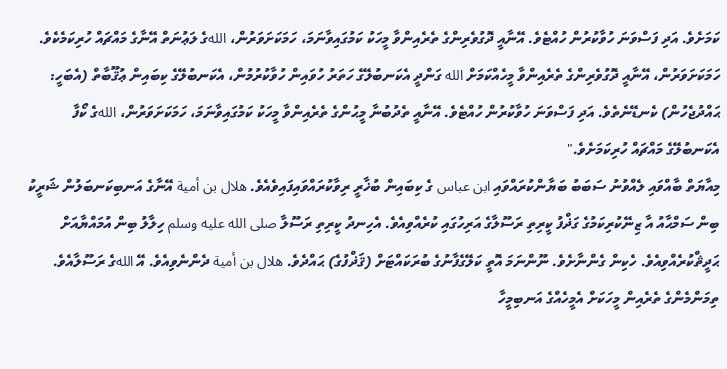ކަމަށެވެ. އަދި ފަސްވަނަ ހުވާކުރުން ހުއްޓެވެ. އޭނާއީ ދޮގުވެރިންގެ ތެރެއިންވާ މީހަކު ކަމުގައިވާނަމަ، ހަމަކަށަވަރުން، اللهގެ ލަޢުނަތް އޭނާގެ މައްޗައް ހުރިކަމެކެވެ. ހަމަކަށަވަރުން، އޭނާއީ ދޮގުވެރިންގެ ތެރެއިންވާ މީހެއްކަމަށް الله ގަންދީ އެކަނބުލޭގެ ހަތަރު ހުވައިން ހުވާކުރުމުން، އެކަނބުލޭގެ ކިބައިން ޢުޤޫބާތް (އެބަހީ: ޙައްދުޖެހުން) ކެނޑޭނެތެވެ. އަދި ފަސްވަނަ ހުވާކުރުން ހުއްޓެވެ. އޭނާއީ ތެދުބުނާ މީޙުންގެ ތެރެއިންވާ މީހަކު ކަމުގައިވާނަމަ، ހަމަކަށަވަރުން، اللهގެ ކޯފާ އެކަނބުލޭގެ މައްޗައް ހުރިކަމަށެވެ."
މިއާޔަތް ބާއްވައި ލެއްވުނު ސަބަބު ބަޔާންކުރައްވައި ابن عباس ގެ ކިބައިން ބުޚާރީ ރިވާކުރައްވައިފައިވެއެވެ. هلال بن أمية އޭނާގެ އަނބިކަނބަލުން ޝަރީކު ބިން ސަމްޙާއު އާ ޒިނޭކުރިކަމުގެ ގަޛްފު ކީރިތި ރަސޫލާގެ އަރިހުގައި ކުރެއްވިއެވެ. އެހިނދު ކީރިތި ރަސޫލާ صلى الله عليه وسلم ހިލާލު ބިން އުމައްޔާއަށް ޙަދީޘްކުރެއްވިއެވެ. ހެކިން ގެންނާށެވެ. ނޫންނަމަ އޮތީ ކަލޭގެފާނުގެ ބުރަކައްޓަށް (ޤަޛްފުގެ) ޙައްދެވެ. هلال بن أمية ދެންނެވިއެވެ. އޭ اللهގެ ރަސޫލާއެވެ. ތިމަންމެންގެ ތެރެއިން މީހަކަށް އެމީހެއްގެ އަނބިމީހާ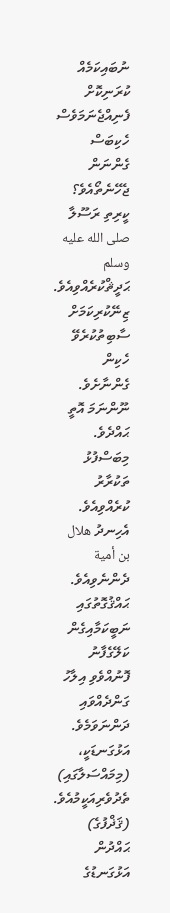ނުބައިކަމެއް ކުރަނިކޮށް ފެނިއްޖެނަމަވެސް ހެކިބަސް ގެންނަން ޖެހޭނެތޯއެވެ؟ ކީރިތި ރަސޫލާ صلى الله عليه وسلم ޙަދީޘްކުރެއްވިއެވެ. ޒިނޭކުރިކަމަށް ސާބިތުކުރެވޭ ހެކިން ގެންނާށެވެ. ނޫންނަމަ އޮތީ ޙައްދެވެ. މިބަސްފުޅު ތަކުރާރު ކުރެއްވިއެވެ. އެހިނދު هلال بن أمية ދެންނެވިއެވެ. ޙައްޤުގޮތުގައި ނަބީކަމާއިގެން ކަލޭގެފާނު ފޮނުއްވެވި އިލާހު ގަންދެއްވައި ދަންނަވަމެވެ. އަޅުގަނޑަކީ، (މިމައްސަލާގައި) ތެދުވެރިއަކީމުއެވެ. (ޤަޛްފުގެ) ޙައްދުން އަޅުގަނޑުގެ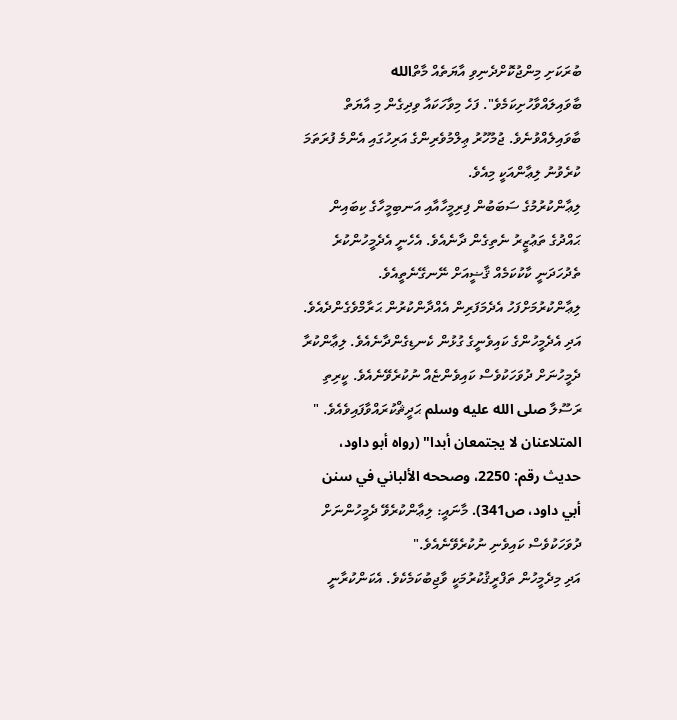ބުރަކަށި މިންޖުކޮށްދެނިވި އާޔަތެއް މާތްالله ބާވައިލައްވާހުށިކަމެވެ". ފަހެ މިވާހަކައާ ވިދިގެން މި އާޔަތް ބާވައިލެއްވުނެވެ. ޖުމުހޫރު ޢިލްމުވެރިންގެ އަރިހުގައި އެންމެ ފުރަތަމަ ކުރެވުނު ލިޢާންއަކީ މިއެވެ.
ލިޢާންކުރުމުގެ ސަބަބުން ފިރިމީހާއާއި އަނބިމީހާގެ ކިބައިން ޙައްދުގެ ތަޢުޒީރު ނެތިގެން ދާނެއެވެ. އެހެނީ އެދެމީހުންކުރެ ތެދުހަދަނީ ކާކުކަމެއް ޤާޟީއަށް ނޭނގޭނެތީއެވެ. ލިޢާންކުރުމަށްފަހު އެދެމަފަރިން އެއްދާންކުރުން ޙަރާމްވެގެންދެއެވެ. އަދި އެދެމީހުންގެ ކައިވެނީގެ ގުޅުން ކެނޑިގެންދާނެއެވެ. ލިޢާންކުރާ ދެމީހުނަށް ދުވަހަކުވެސް ކައިވެންޏެއް ނުކުރެވޭނެއެވެ. ކީރިތި ރަސޫލާ صلى الله عليه وسلم ޙަދީޘްކުރައްވާފައިވެއެވެ. " المتلاعنان لا يجتمعان أبدا" (رواه أبو داود، حديث رقم: 2250، وصححه الألباني في سنن أبي داود، ص341). މާނައީ: ލިޢާންކުރެވޭ ދެމީހުންނަށް ދުވަހަކުވެސް ކައިވެނި ނުކުރެވޭނެއެވެ."
އަދި މިދެމީހުން ތަފްރީޤުކުރުމަކީ ވާޖިބުކަމެކެވެ. އެކަންކުރާނީ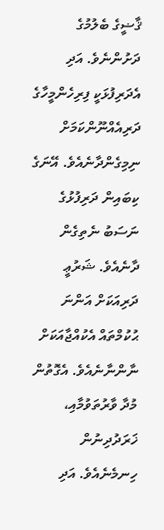ޤާޟީގެ ބެލުމުގެ ދަށުންނެވެ. އަދި އެދަރިފުޅަކީ ފިރިހެންމީހާގެ ދަރިއެއްނޫންކަމަށް ނިމިގެންދާނެއެވެ. އޭނަގެ ކިބައިން ދަރިފުޅުގެ ނަސަބު ނެތިގެން ދާނެއެވެ. ޝަރުޢީ ދަރިއަކަށް އަންނަ ޙުކުމްތައް އެކުއްޖާއަކަށް ނާންނާނެއެވެ. އެގޮތުން މުދާ ވާރުތަވުމާއި، ޚަރަދުދިނުން ހިނމެނެއެވެ. އަދި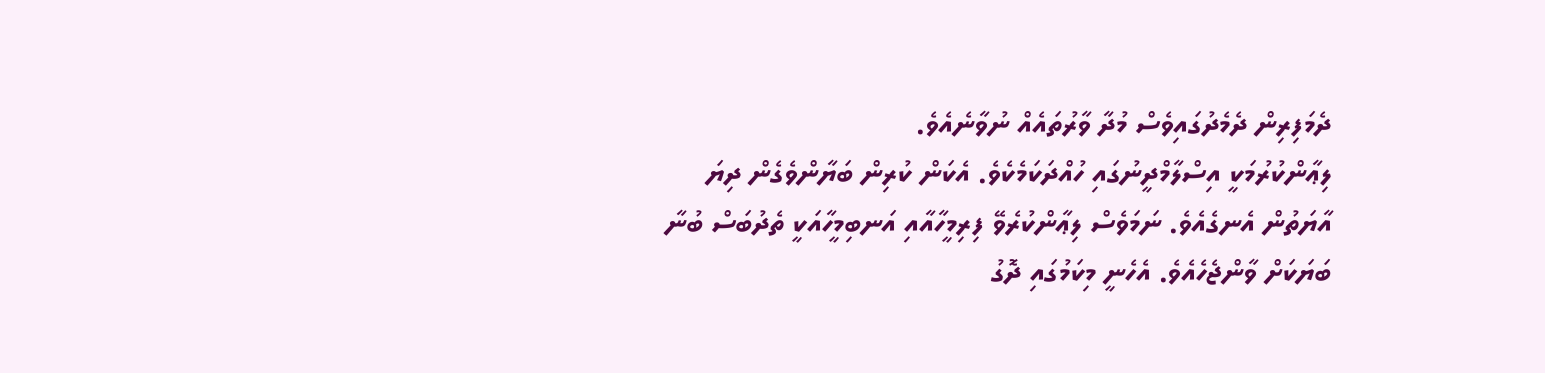ދެމަފިރިން ދެމެދުގައިވެސް މުދާ ވާރުތައެއް ނުވާނެއެވެ.
ލިޢާންކުރުމަކީ އިސްލާމްދީނުގައި ހުއްދަކަމެކެވެ. އެކަން ކުރިން ބަޔާންވެގެން ދިޔަ އާޔަތުން އެނގެއެވެ. ނަމަވެސް ލިޢާންކުރެވޭ ފިރިމީހާއާއި އަނބިމީހާއަކީ ތެދުބަސް ބުނާ ބަޔަކަށް ވާންޖެހެއެވެ. އެހެނީ މިކަމުގައި ދޮގު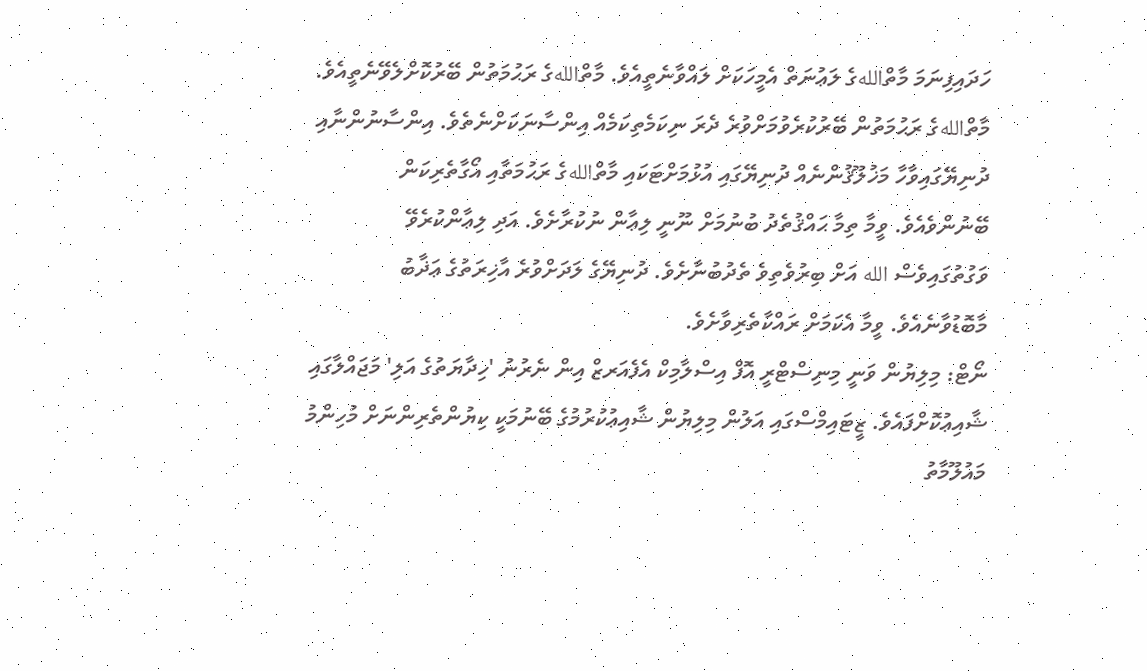ހަދައިފިނަމަ މާތްاللهގެ ލަޢުނަތް އެމީހަކަށް ލައްވާނެތީއެވެ. މާތްاللهގެ ރަޙުމަތުން ބޭރުކޮށްލެވޭނެތީއެވެ. މާތްاللهގެ ރަޙުމަތުން ބޭރުކުރެވުމަށްވުރެ ދެރަ ނިކަމެތިކަމެއް އިންސާނަކަށްނެތެވެ. އިންސާނުންނާއި ދުނިޔޭގައިވާހާ މަޚުލޫޤުންނެއް ދުނިޔޭގައި އުޅުމަށްޓަކައި މާތްاللهގެ ރަޙުމަތާއި އޯގާތެރިކަން ބޭނުންވެއެވެ. ވީމާ ތިމާ ޙައްޤުތެދު ބުނުމަށް ނޫނީ ލިޢާން ނުކުރާށެވެ. އަދި ލިޢާންކުރެވޭ ވަގުތުގައިވެސް الله އަށް ބިރުވެތިވެ ތެދުބުނާށެވެ. ދުނިޔޭގެ ލަދަށްވުރެ އާޚިރަތުގެ ޢަޛާބު މާބޮޑުވާނެއެވެ. ވީމާ އެކަމަށް ރައްކާތެރިވާށެވެ.
ނޯޓް: މިލިޔުން ވަނީ މިނިސްޓްރީ އޮފް އިސްލާމިކް އެފެއަރޒް އިން ނެރުނު 'ހިދާޔަތުގެ އަލި' މަޖައްލާގައި ޝާއިޢުކޮށްފައެވެ. ޒީޓައިމްސްގައި އަލުން މިލިޔުން ޝާއިޢުކުރުމުގެ ބޭނުމަކީ ކިޔުންތެރިންނަށް މުހިންމު މައުލޫމާތު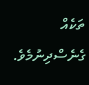ތަކެއް ގެނެސްދިނުމެވެ.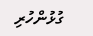ގުޅުންހުރި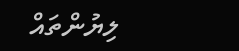ލިޔުންތައް